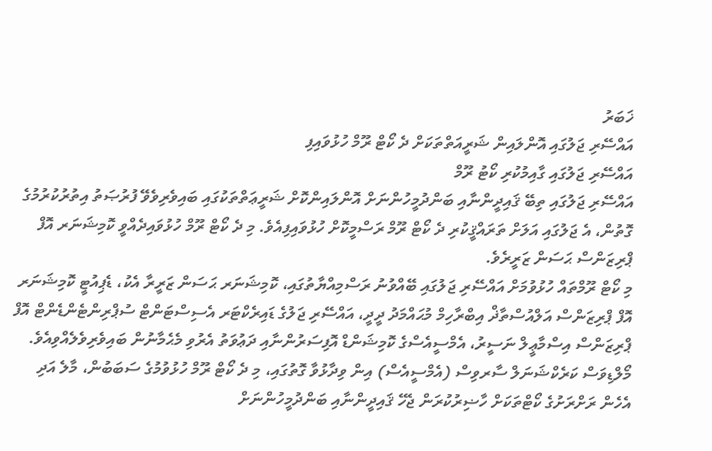ޚަބަރު
އައްސޭރި ޖަލުގައި އޮންލައިން ޝަރީއަތްތަކަށް ދެ ކޯޓް ރޫމް ހުޅުވައިފި
އައްސޭރި ޖަލުގައި ގާއިމުކުރި ކޯޓު ރޫމް
އައްސޭރި ޖަލުގައި ތިބޭ ޤައިދީންނާއި ބަންދުމީހުންނަށް އޮންލައިންކޮށް ޝަރީޢަތްތަކުގައި ބައިވެރިވެވޭ ފުރުޞަތު އިތުރުކުރުމުގެ ގޮތުން، އެ ޖަލުގައި އަލަށް ތަރައްޤީކުރި ދެ ކޯޓް ރޫމް ރަސްމީކޮށް ހުޅުވައިފިއެވެ. މި ދެ ކޯޓް ރޫމް ހުޅުވައިދެއްވީ ކޮމިޝަނަރ އޮފް ޕްރިޒަންސް ޙަސަން ޒަރީރެވެ.
މި ކޯޓް ރޫމްތައް ހުޅުވުމަށް އައްސޭރި ޖަލުގައި ބޭއްވުނު ރަސްމިއްޔާތުގައި، ކޮމިޝަނަރ ޙަސަން ޒަރީރާ އެކު، ޑެޕިއުޓީ ކޮމިޝަނަރ އޮފް ޕްރިޒަންސް އަލްއުސްތާޛް އިބްރާހިމް މުޙައްމަދު ދީދީ، އައްސޭރި ޖަލުގެ ޑައިރެކްޓަރ އެސިސްޓަންޓް ސުޕްރިންޓެންޑެންޓް އޮފް ޕްރިޒަންސް އިސްމާޢީލް ނަސީރު، އެމްސީއެސްގެ ކޮމިޝަންޑް އޮފިސަރުންނާއި ދަޢުވަތު އެރުވި މެޙެމާނުން ބައިވެރިވެލެއްވިއެވެ.
މޯލްޑިވަސް ކަރެކްޝަނަލް ސާރވިސް (އެމްސީއެސް) އިން ވިދާޅުވާ ގޮތުގައި، މި ދެ ކޯޓް ރޫމް ހުޅުވުމުގެ ސަބަބުން، މާލެ އަދި އެހެން ރަށްރަށުގެ ކޯޓްތަކަށް ހާޟިރުކުރަން ޖެހޭ ޤައިދީންނާއި ބަންދުމީހުންނަށް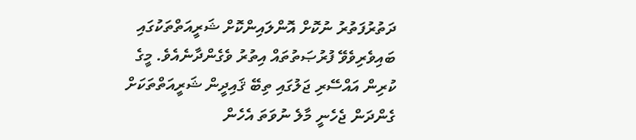ދަތުރުފަތުރު ނުކޮށް އޮންލައިންކޮށް ޝަރީއަތްތަކުގައި ބައިވެރިވެވޭ ފުރުޞަތުތައް އިތުރު ވެގެންދާނެއެވެ. މީގެ ކުރިން އައްސޭރި ޖަލުގައި ތިބޭ ޤައިދީން ޝަރީއަތްތަކަށް ގެންދަން ޖެހެނީ މާލެ ނުވަތަ އެހެން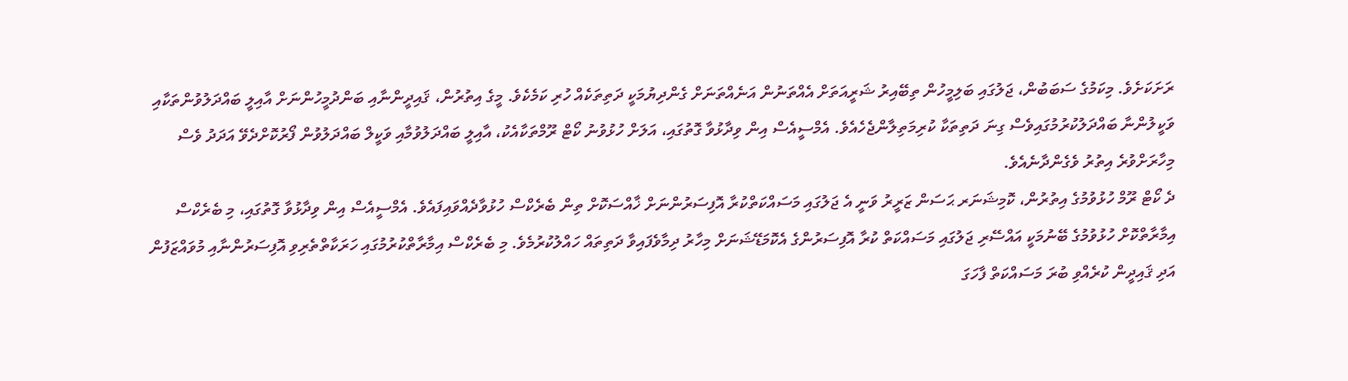ރަށަކަށެވެ. މިކަމުގެ ސަބަބުން، ޖަލުގައި ބަލިމީހުން ތިބޭއިރު ޝަރީއަތަށް އެއްތަނުން އަނެއްތަނަށް ގެންދިޔުމަކީ ދަތިތަކެއް ހުރި ކަމެކެވެ. މީގެ އިތުރުން، ޤައިދީންނާއި ބަންދުމީހުންނަށް އާއިލީ ބައްދަލުވުންތަކާއި ވަކީލުންނާ ބައްދަލުކުރުމުގައިވެސް ގިނަ ދަތިތަކާ ކުރިމަތިލާންޖެހެއެވެ. އެމްސީއެސް އިން ވިދާޅުވާ ގޮތުގައި، އަލަށް ހުޅުވުނު ކޯޓް ރޫމްތަކާއެކު، އާއިލީ ބައްދަލުވުމާއި ވަކީލް ބައްދަލުވުން ފޯރުކޮށްދެވޭ އަދަދު ވެސް މިހާރަށްވުރެ އިތުރު ވެގެންދާނެއެވެ.
ދެ ކޯޓް ރޫމް ހުޅުވުމުގެ އިތުރުން، ކޮމިޝަނަރ ޙަސަން ޒަރީރު ވަނީ އެ ޖަލުގައި މަސައްކަތްކުރާ އޮފިސަރުންނަށް ޚާއްސަކޮށް ތިން ބެރެކްސް ހުޅުވާދެއްވައިފައެވެ. އެމްސީއެސް އިން ވިދާޅުވާ ގޮތުގައި، މި ބެރެކްސް އިމާރާތްކޮށް ހުޅުވުމުގެ ބޭނުމަކީ އައްސޭރި ޖަލުގައި މަސައްކަތް ކުރާ އޮފިސަރުންގެ އެކޮމަޑޭޝަނަށް މިހާރު ދިމާވެފައިވާ ދަތިތައް ހައްލުކުރުމެވެ. މި ބެރެކްސް އިމާރާތްކުރުމުގައި ހަރަކާތްތެރިވި އޮފިސަރުންނާއި މުވައްޒަފުން އަދި ޤައިދީން ކުރެއްވި ބުރަ މަސައްކަތް ފާހަގަ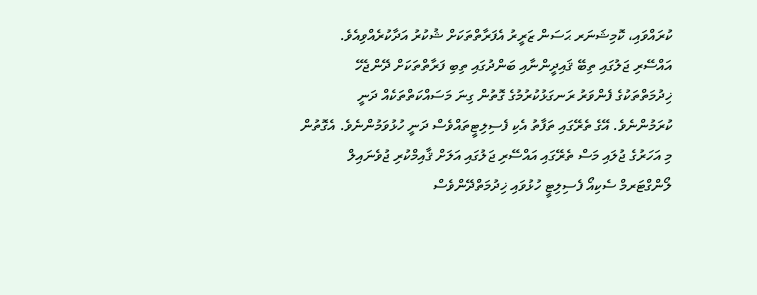ކުރައްވައި، ކޮމިޝަނަރ ޙަސަން ޒަރީރު އެފަރާތްތަކަށް ޝުކުރު އަދާކުރެއްވިއެވެ.
އައްސޭރި ޖަލުގައި ތިބޭ ޤައިދީންނާއި ބަންދުގައި ތިބި ފަރާތްތަކަށް ދޭންޖެހޭ ޚިދުމަތްތަކުގެ ފެންވަރު ރަނގަޅުކުރުމުގެ ގޮތުން ގިނަ މަސައްކަތްތަކެއް ދަނީ ކުރަމުންނެވެ. އޭގެ ތެރޭގައި ތަފާތު އެކި ފެސިލިޓީތައްވެސް ދަނީ ހުޅުވަމުންނެވެ. އެގޮތުން މި އަހަރުގެ ޖުލައި މަސް ތެރޭގައި އައްސޭރި ޖަލުގައި އަލަށް ޤާއިމްކުރި ޖުވެނައިލް ލޯންގްޓަރމް ސެކިއޯ ފެސިލިޓީ ހުޅުވައި ޚިދުމަތްދޭންވެސް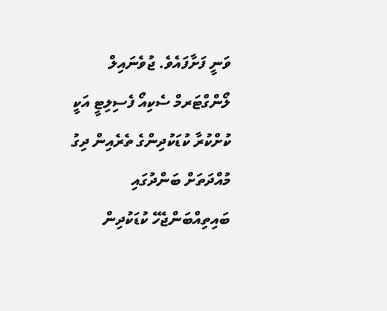ވަނީ ފަށާފައެވެ. ޖުވެނައިލް ލޯންގްޓަރމް ސެކިއޯ ފެސިލިޓީ އަކީ ކުށްކުރާ ކުޑަކުދިންގެ ތެރެއިން ދިގު މުއްދަތަށް ބަންދުގައި ބައިތިއްބަންޖެހޭ ކުޑަކުދިން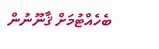ބެހެއްޓުމަށް ޤާނޫނުން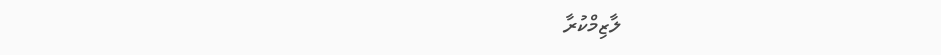ލާޒިމްކުރާ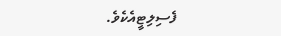ފެސިލިޓީއެކެވެ.